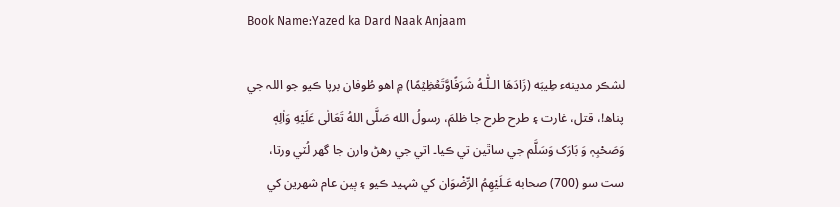Book Name:Yazed ka Dard Naak Anjaam

لشڪر مدينهء طِيبَه (زَادَھَا الـلّٰـهُ شَرَفًاوَّتَعۡظِیۡمًا) ۾ اهو طُوفان برپا ڪيو جو اللہ جي پناھ!، قتل، غارت ۽ طرح طرح جا ظلمَ، رسولُ الله صَلَّى اللهُ تَعَالٰى عَلَيْهِ وَاٰلِهٖ وَصَحْبِہٖ وَ بَارَک وَسَلَّم جي ساٿين تي ڪيا۔ اتي جي رهڻ وارن جا گھر لُٽي ورتا، ست سو (700) صحابه عَـلَيْهِمُ الرِّضْوَان کي شہيد ڪيو ۽ ٻين عام شهرين کي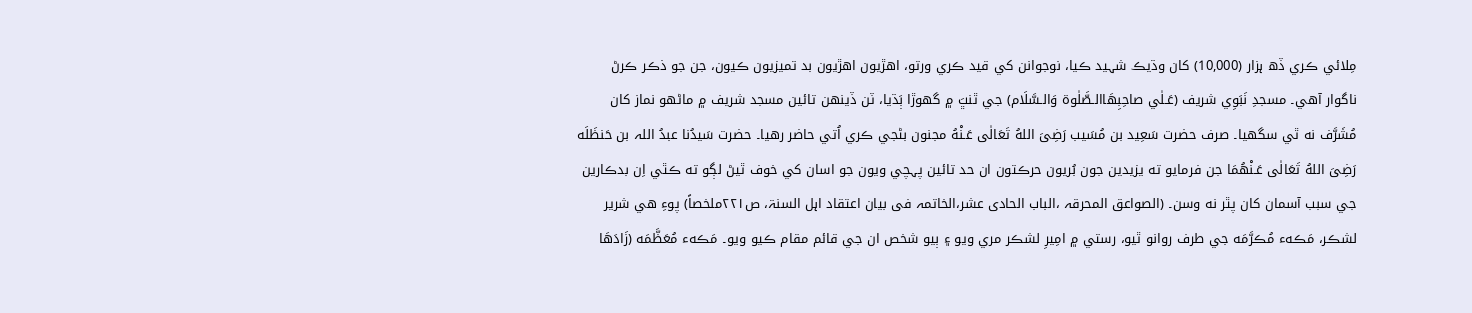مِلائي ڪري ڏھ ہزار (10,000) کان وڌيڪ شہيد ڪيا، نوجوانن کي قيد ڪري ورتو، اهڙيون اهڙيون بد تميزيون ڪيون، جن جو ذڪر ڪرڻ ناگوار آهي۔ مسجدِ نَبَوِي شريف (عَـلٰي صاحِبِھَاالـصَّلٰوة وَالـسَّلَام) جي ٿنڀَ ۾ گھوڙا ٻَڌيا، ٽن ڏينهن تائين مسجد شريف ۾ ماڻهو نماز کان مُشَرَّف نه ٿي سگھيا۔ صرف حضرت سَعِيد بن مُسَيب رَضِىَ اللهُ تَعَالٰی عَـنْهُ مجنون بڻجي ڪري اُتي حاضر رهيا۔ حضرت سَيدُنا عبدُ اللہ بن حَنظَلَه رَضِىَ اللهُ تَعَالٰی عَـنْهُمَا جن فرمايو ته يزيدين جون بُريون حرڪتون ان حد تائين پہچي ويون جو اسان کي خوف ٿيڻ لڳو ته ڪٿي اِن بدڪارين جي سبب آسمان کان پٿر نه وسن۔ (الصواعق المحرقہ ،الباب الحادی عشر،الخاتمہ فی بیان اعتقاد اہل السنۃ، ص۲۲۱ملخصاً) پوءِ هي شرير لشڪر، مَڪهء مُڪرَّمَه جي طرف روانو ٿيو، رستي ۾ امِيرِ لشڪر مري ويو ۽ ٻيو شخص ان جي قائم مقام ڪيو ويو۔ مَڪهء مُعَظَّمَه (زَادَھَا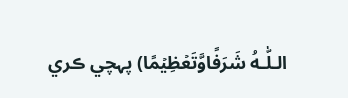الـلّٰـهُ شَرَفًاوَّتَعۡظِیۡمًا) پہچي ڪري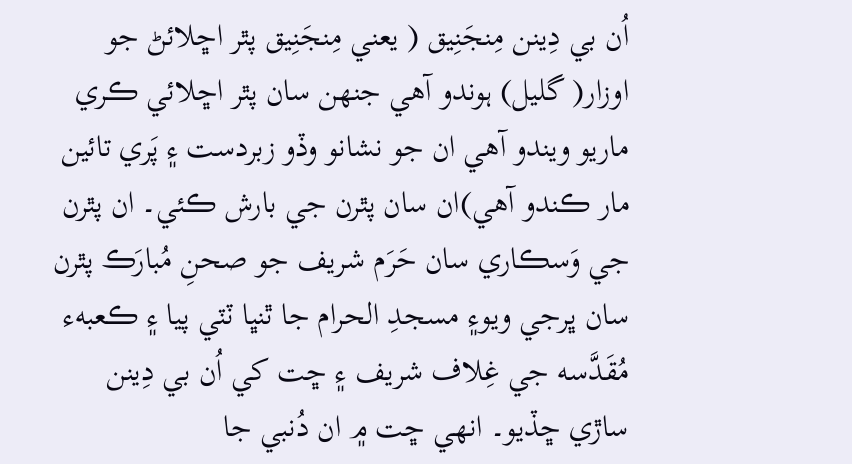اُن بي دِينن مِنجَنِيق ( يعني مِنجَنِيق پٿر اڇلائڻ جو اوزار( گليل) ہوندو آهي جنهن سان پٿر اڇلائي ڪري ماريو ويندو آهي ان جو نشانو وڏو زبردست ۽ پَري تائين مار ڪندو آهي)ان سان پٿرن جي بارش ڪئي۔ ان پٿرن جي وَسڪاري سان حَرَم شريف جو صحنِ مُبارَڪ پٿرن سان ڀرجي ويو۽ مسجدِ الحرام جا ٿنڀا ٽٽي پيا ۽ ڪعبهء مُقَدَّسه جي غِلاف شريف ۽ ڇت کي اُن بي دِينن ساڙي ڇڏيو۔ انهي ڇت ۾ ان دُنبي جا